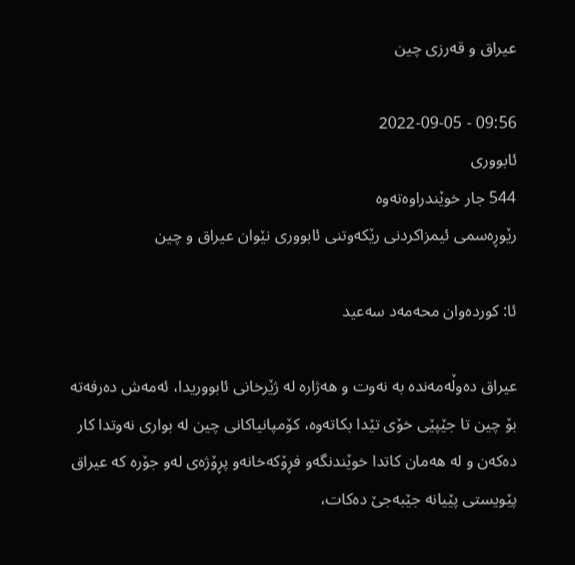عیراق و قه‌رزی چین

09:56 - 2022-09-05
ئابووری
544 جار خوێندراوەتەوە
رێوڕەسمی ئیمزاکردنی رێکەوتنی ئابووری نێوان عیراق و چین

ئا: كورده‌وان محه‌مه‌د سه‌عید

عیراق ده‌وڵه‌مه‌نده‌ به‌ نه‌وت و هه‌ژاره‌ له‌ ژێرخانی ئابووریدا، ئه‌مه‌ش ده‌رفه‌ته‌ بۆ چین تا جێپێی خۆی تێدا بكاته‌وه‌، كۆمپانیاكانی چین له‌ بواری نه‌وتدا كار ده‌كه‌ن و له‌ هه‌مان كاتدا خوێندنگه‌و فڕۆكه‌خانه‌و پڕۆژه‌ی له‌و جۆره‌ كه‌ عیراق پێویستی پێیانه‌ جێبه‌جێ ده‌كات،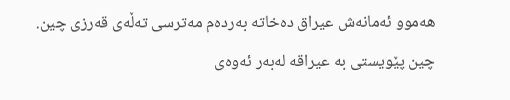هه‌موو ئه‌مانه‌ش عیراق ده‌خاته‌ به‌رده‌م مه‌ترسی ته‌ڵه‌ی قه‌رزی چین.
چین پێویستی به‌ عیراقه‌ له‌به‌ر ئه‌وه‌ی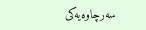سه‌رچاوه‌یه‌كی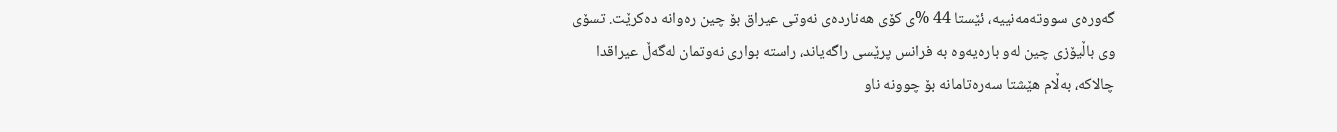گه‌وره‌ی سووته‌مه‌نییه‌، ئێستا 44 %ی كۆی هه‌نارده‌ی نه‌وتی عیراق بۆ چین ره‌وانه‌ ده‌كرێت. تسۆی وی باڵیۆزی چین له‌و باره‌یه‌وه‌ به‌ فرانس پرێسی راگه‌یاند، راسته‌ بواری نه‌وتمان له‌گه‌ڵ عیراقدا چالاكه‌، به‌ڵام هێشتا سه‌ره‌تامانه‌ بۆ چوونه‌ ناو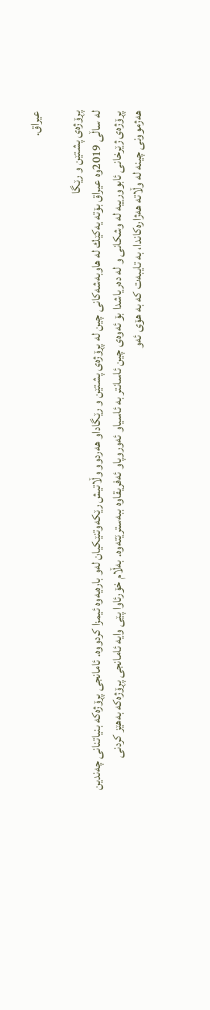عیراق.

پڕۆژه‌ی پشتێن و رێگا
له‌ ساڵی 2019وه‌ عیراق بۆته‌ یه‌كێك له‌ هاوبه‌شه‌كانی چین له‌ پڕۆژه‌ی پشتێن و رێگاداو هه‌ردوو وڵاتیش رێكه‌وتنێكیان له‌و باره‌یه‌وه‌ ئیمزا كردووه‌. ئامانجی پڕۆژه‌كه‌ بنیاتنانی چه‌ندین پڕۆژه‌ی ژێرخانی ئابوورییه‌ له‌ وشكانی و له‌ ده‌ریاشدا بۆ ئه‌وه‌ی چین ئاسانتر به‌ ئاسیاو ئه‌وروپاو ئه‌فریقاوه‌ ببه‌سترێته‌وه‌. به‌ڵام خۆرئاوا پێی وایه‌ ئامانجی پڕۆژه‌كه‌ به‌هێز كردنی هه‌ژموونی چینه‌ له‌ وڵاته‌ هه‌ژاره‌كاندا، به‌ تایبه‌ت كه‌ به‌ هۆی ئه‌و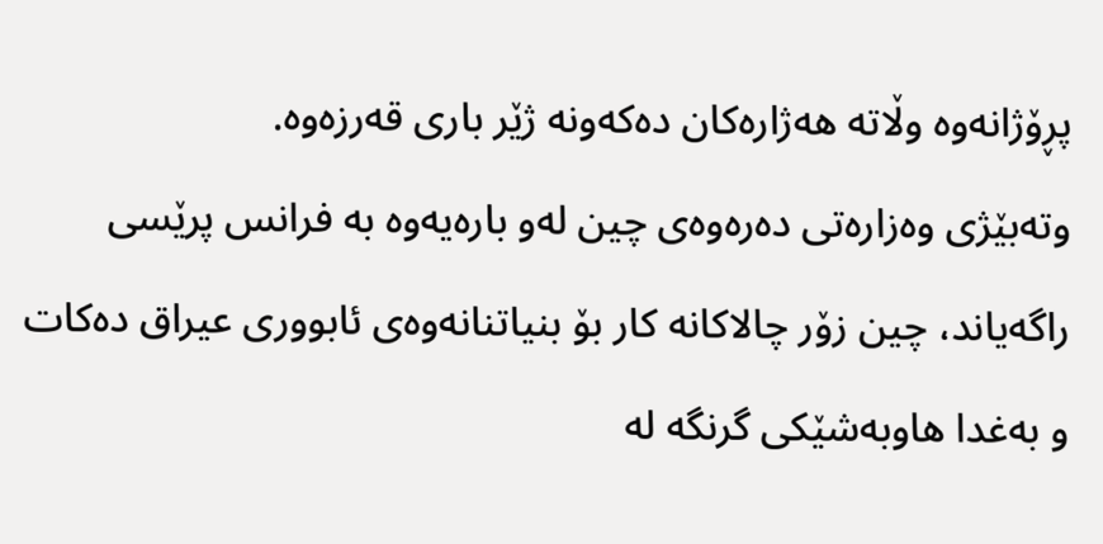پڕۆژانه‌وه‌ وڵاته‌ هه‌ژاره‌كان ده‌كه‌ونه‌ ژێر باری قه‌رزه‌وه‌.
وته‌بێژی وه‌زاره‌تی ده‌ره‌وه‌ی چین له‌و باره‌یه‌وه‌ به‌ فرانس پرێسی راگه‌یاند، چین زۆر چالاكانه‌ كار بۆ بنیاتنانه‌وه‌ی ئابووری عیراق ده‌كات و به‌غدا هاوبه‌شێكی گرنگه‌ له‌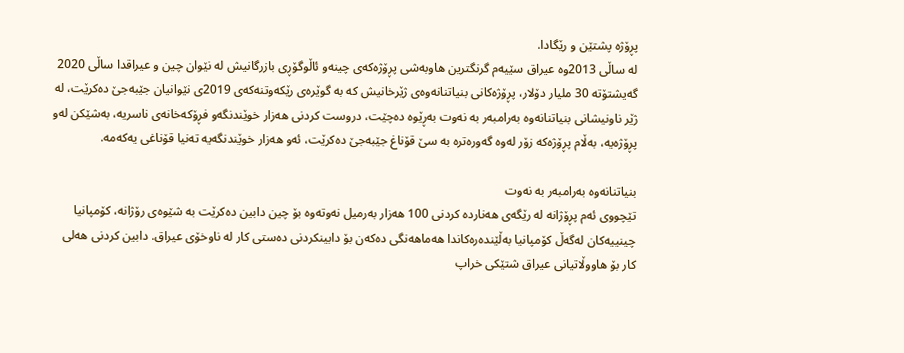پڕۆژه‌ پشتێن و رێگادا.
له‌ ساڵی 2013وه‌ عیراق سێیه‌م گرنگترین هاوبه‌شی پڕۆژه‌كه‌ی چینه‌و ئاڵوگۆڕی بازرگانیش له‌ نێوان چین و عیراقدا ساڵی 2020 گه‌یشتۆته‌ 30 ملیار دۆلار، پڕۆژه‌كانی بنیاتنانه‌وه‌ی ژێرخانیش كه‌ به‌ گوێره‌ی رێكه‌وتنه‌كه‌ی 2019ی نێوانیان جێبه‌جێ ده‌كرێت، له‌ ژێر ناونیشانی بنیاتنانه‌وه‌ به‌رامبه‌ر به‌ نه‌وت به‌ڕێوه‌ ده‌چێت، دروست كردنی هه‌زار خوێندنگه‌و فڕۆكه‌خانه‌ی ناسریه‌، به‌شێكن له‌و پڕۆژه‌یه‌، به‌ڵام پڕۆژه‌كه‌ زۆر له‌وه‌ گه‌وره‌تره‌ به‌ سێ قۆناغ جێبه‌جێ ده‌كرێت، ئه‌و هه‌زار خوێندنگه‌یه‌ ته‌نیا قۆناغی یه‌كه‌مه‌.

بنیاتنانه‌وه‌ به‌رامبه‌ر به‌ نه‌وت
تێچووی ئه‌م پڕۆژانه‌ له‌ رێگه‌ی هه‌نارده‌ كردنی 100 هه‌زار به‌رمیل نه‌وته‌وه‌ بۆ چین دابین ده‌كرێت به‌ شێوه‌ی رۆژانه‌، كۆمپانیا چینییه‌كان له‌گه‌ڵ كۆمپانیا به‌ڵێنده‌ره‌كاندا هه‌ماهه‌نگی ده‌كه‌ن بۆ دابینكردنی ده‌ستی كار له‌ ناوخۆی عیراق. دابین كردنی هه‌لی كار بۆ هاووڵاتیانی عیراق شتێكی خراپ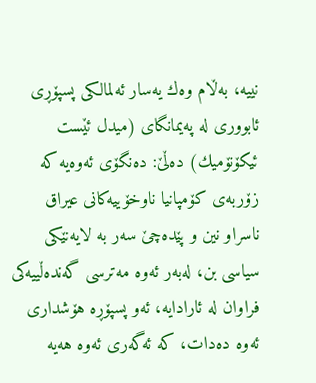نییه‌، به‌ڵام وه‌ك یه‌سار ئه‌لمالكی پسپۆڕی ئابووری له‌ په‌یمانگای (میدل ئێست ئیكۆنۆمیك) ده‌ڵێ: ده‌نگۆی ئه‌وه‌یه‌ كه‌ زۆربه‌ی كۆمپانیا ناوخۆییه‌كانی عیراق ناسراو نین و پێده‌چێ سه‌ر به‌ لایه‌نێكی سیاسی بن، له‌به‌ر ئه‌وه‌ مه‌ترسی گه‌نده‌ڵییه‌كی فراوان له‌ ئارادایه‌، ئه‌و پسپۆڕه‌ هۆشداری ئه‌وه‌ ده‌دات، كه‌ ئه‌گه‌ری ئه‌وه‌ هه‌یه‌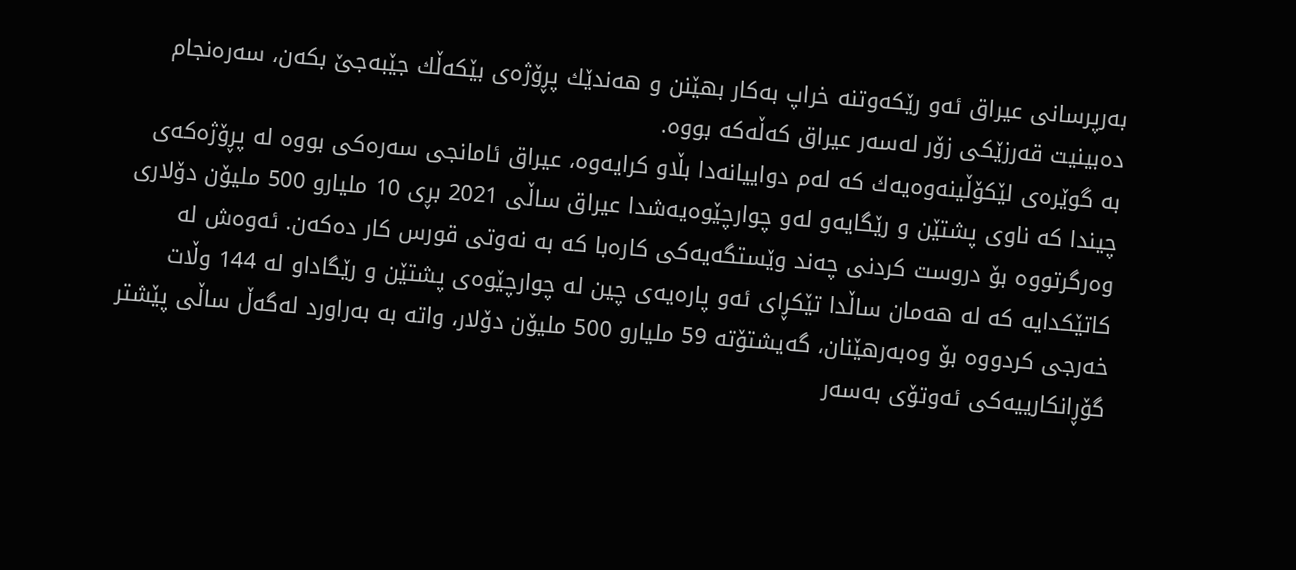به‌رپرسانی عیراق ئه‌و رێكه‌وتنه‌ خراپ به‌كار بهێنن و هه‌ندێك پڕۆژه‌ی بێكه‌ڵك جێبه‌جێ بكه‌ن، سه‌ره‌نجام ده‌بینیت قه‌رزێكی زۆر له‌سه‌ر عیراق كه‌ڵه‌كه‌ بووه‌.
به‌ گوێره‌ی لێكۆڵینه‌وه‌یه‌ك كه‌ له‌م دواییانه‌دا بڵاو كرایه‌وه‌، عیراق ئامانجی سه‌ره‌كی بووه‌ له‌ پڕۆژه‌كه‌ی چیندا كه‌ ناوی پشتێن و رێگایه‌و له‌و چوارچێوه‌یه‌شدا عیراق ساڵی 2021 بڕی 10 ملیارو 500 ملیۆن دۆلاری وه‌رگرتووه‌ بۆ دروست كردنی چه‌ند وێستگه‌یه‌كی كاره‌با كه‌ به‌ نه‌وتی قورس كار ده‌كه‌ن. ئه‌وه‌ش له‌ كاتێكدایه‌ كه‌ له‌ هه‌مان ساڵدا تێكڕای ئه‌و پاره‌یه‌ی چین له‌ چوارچێوه‌ی پشتێن و رێگاداو له‌ 144 وڵات خه‌رجی كردووه‌ بۆ وه‌به‌رهێنان، گه‌یشتۆته‌ 59 ملیارو 500 ملیۆن دۆلار، واته‌ به‌ به‌راورد له‌گه‌ڵ ساڵی پێشتر گۆڕانكارییه‌كی ئه‌وتۆی به‌سه‌ر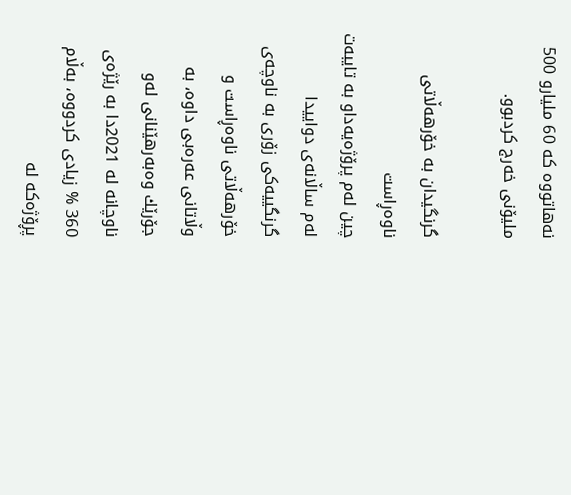نه‌هاتووه‌ كه‌ 60 ملیارو 500 ملیۆنی خه‌رج كردبوو.

گرنگیدان به‌ خۆرهه‌ڵاتی ناوه‌ڕاست
چین له‌م پرۆژه‌یه‌داو به‌ تایبه‌ت له‌م ساڵانه‌ی دواییدا گرنگییه‌كی زۆری به‌ ناوچه‌ی خۆرهه‌ڵاتی ناوه‌ڕاست و وڵاتانی عه‌ره‌بی داوه‌، به‌ جۆرێك وه‌به‌رهێنانی له‌و ناوچانه‌ له‌ 2021دا به‌ رێژه‌ی 360 % زیادی كردووه‌، به‌ڵام پڕۆژه‌كه‌ له‌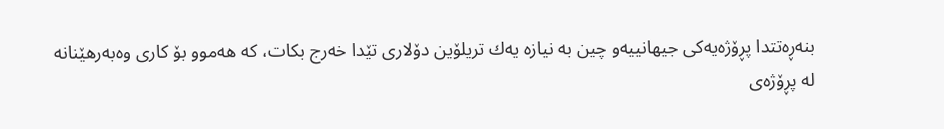بنه‌ڕه‌تتدا پڕۆژه‌یه‌كی جیهانییه‌و چین به‌ نیازه‌ یه‌ك تریلۆین دۆلاری تێدا خه‌رج بكات، كه‌ هه‌موو بۆ كاری وه‌به‌رهێنانه‌ له‌ پڕۆژه‌ی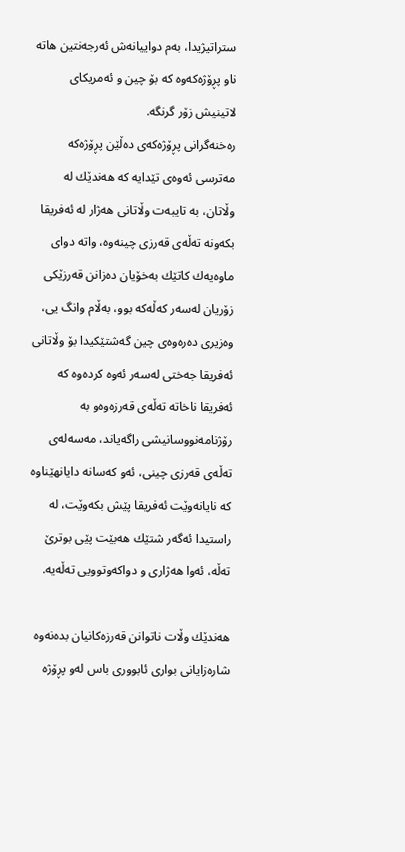ستراتیژیدا، به‌م دواییانه‌ش ئه‌رجه‌نتین هاته‌ ناو پڕۆژه‌كه‌وه‌ كه‌ بۆ چین و ئه‌مریكای لاتینیش زۆر گرنگه‌.
ره‌خنه‌گرانی پڕۆژه‌كه‌ی ده‌ڵێن پڕۆژه‌كه‌ مه‌ترسی ئه‌وه‌ی تێدایه‌ كه‌ هه‌ندێك له‌ وڵاتان، به‌ تایبه‌ت وڵاتانی هه‌ژار له‌ ئه‌فریقا بكه‌ونه‌ ته‌ڵه‌ی قه‌رزی چینه‌وه‌، واته‌ دوای ماوه‌یه‌ك كاتێك به‌خۆیان ده‌زانن قه‌رزێكی زۆریان له‌سه‌ر كه‌ڵه‌كه‌ بوو، به‌ڵام وانگ یی، وه‌زیری ده‌ره‌وه‌ی چین گه‌شتێكیدا بۆ وڵاتانی ئه‌فریقا جه‌ختی له‌سه‌ر ئه‌وه‌ كرده‌وه‌ كه‌ ئه‌فریقا ناخاته‌ ته‌ڵه‌ی قه‌رزه‌وه‌و به‌ رۆژنامه‌نووسانیشی راگه‌یاند، مه‌سه‌له‌ی ته‌ڵه‌ی قه‌رزی چینی، ئه‌و كه‌سانه‌ دایانهێناوه‌ كه‌ نایانه‌وێت ئه‌فریقا پێش بكه‌وێت، له‌ راستیدا ئه‌گه‌ر شتێك هه‌بێت پێی بوترێ ته‌ڵه‌، ئه‌وا هه‌ژاری و دواكه‌وتوویی ته‌ڵه‌یه‌.

هه‌ندێك وڵات ناتوانن قه‌رزه‌كانیان بده‌نه‌وه‌
شاره‌زایانی بواری ئابووری باس له‌و پڕۆژه‌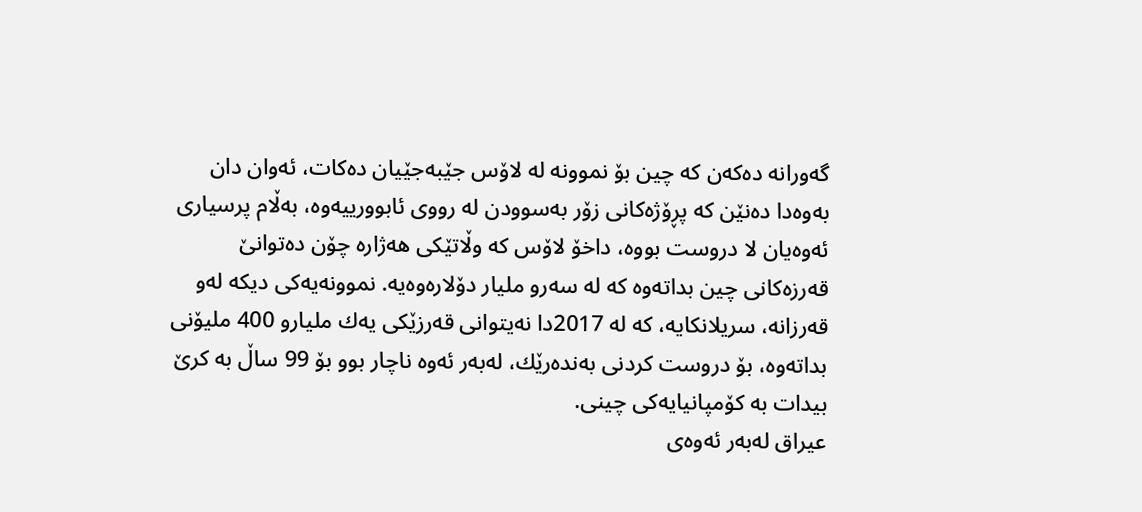گه‌ورانه‌ ده‌كه‌ن كه‌ چین بۆ نموونه‌ له‌ لاۆس جێبەجێیان ده‌كات، ئه‌وان دان به‌وه‌دا ده‌نێن كه‌ پڕۆژه‌كانی زۆر به‌سوودن له‌ رووی ئابوورییه‌وه‌، به‌ڵام پرسیاری ئه‌وه‌یان لا دروست بووه‌، داخۆ لاۆس كه‌ وڵاتێكی هه‌ژاره‌ چۆن ده‌توانێ قه‌رزه‌كانی چین بداته‌وه‌ كه‌ له‌ سه‌رو ملیار دۆلاره‌وه‌یه‌. نموونه‌یه‌كی دیكه‌ له‌و قه‌رزانه‌، سریلانكایه‌، كه‌ له‌ 2017دا نه‌یتوانی قه‌رزێكی یه‌ك ملیارو 400 ملیۆنی بداته‌وه‌، بۆ دروست كردنی به‌نده‌رێك، له‌به‌ر ئه‌وه‌ ناچار بوو بۆ 99 ساڵ به‌ كرێ بیدات به‌ كۆمپانیایه‌كی چینی.
عیراق له‌به‌ر ئه‌وه‌ی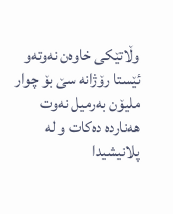وڵاتێكی خاوه‌ن نه‌وته‌و ئێستا رۆژانه‌ سێ بۆ چوار ملیۆن به‌رمیل نه‌وت هه‌نارده‌ ده‌كات و له‌ پلانیشیدا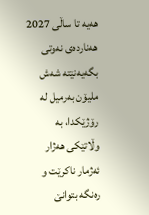هه‌یه‌ تا ساڵی 2027 هه‌نارده‌ی نه‌وتی بگه‌یه‌نێته‌ شه‌ش ملیۆن به‌رمیل له‌ رۆژێكدا، به‌ وڵاتێكی هه‌ژار ئه‌ژمار ناكرێت و ره‌نگه‌ بتوانێ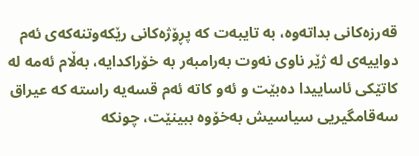قه‌رزه‌كانی بداته‌وه‌، به‌ تایبه‌ت كه‌ پڕۆژه‌كانی رێكه‌وتنه‌كه‌ی ئه‌م دواییه‌ی له‌ ژێر ناوی نه‌وت به‌رامبه‌ر به‌ خۆراكدایه‌، به‌ڵام ئه‌مه‌ له‌ كاتێكی ئاساییدا ده‌بێت و ئه‌و كاته‌ ئه‌م قسه‌یه‌ راسته‌ كه‌ عیراق سه‌قامگیریی سیاسیش به‌خۆوه‌ ببینێت، چونكه‌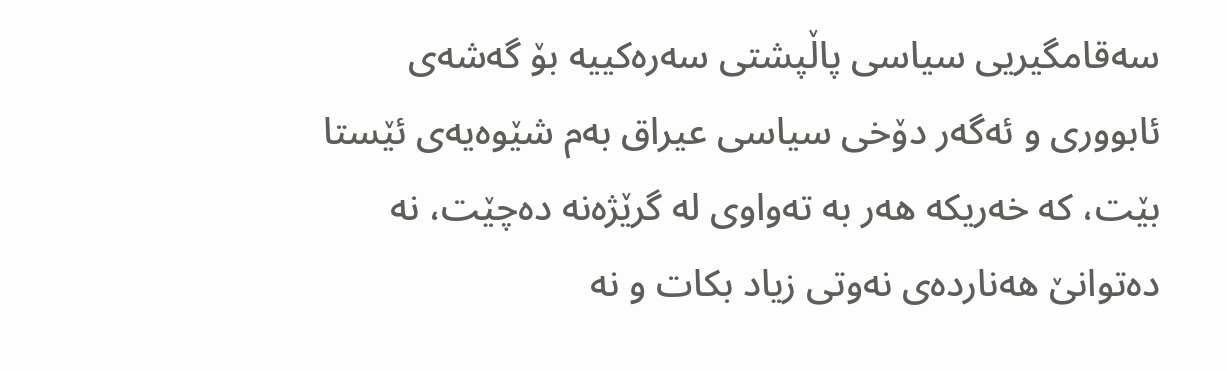سه‌قامگیریی سیاسی پاڵپشتی سه‌ره‌كییه‌ بۆ گه‌شه‌ی ئابووری و ئه‌گه‌ر دۆخی سیاسی عیراق به‌م شێوه‌یه‌ی ئێستا بێت، كه‌ خه‌ریكه‌ هه‌ر به‌ ته‌واوی له‌ گرێژه‌نه‌ ده‌چێت، نه‌ ده‌توانێ هه‌نارده‌ی نه‌وتی زیاد بكات و نه‌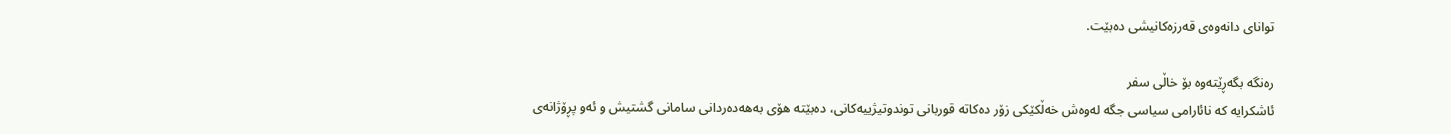توانای دانه‌وه‌ی قه‌رزه‌كانیشی ده‌بێت.

ره‌نگه‌ بگه‌ڕێته‌وه‌ بۆ خاڵی سفر
ئاشكرایه‌ كه‌ نائارامی سیاسی جگه‌ له‌وه‌ش خه‌ڵكێكی زۆر ده‌كاته‌ قوربانی توندوتیژییه‌كانی، ده‌بێته‌ هۆی به‌هه‌ده‌ردانی سامانی گشتیش و ئه‌و پڕۆژانه‌ی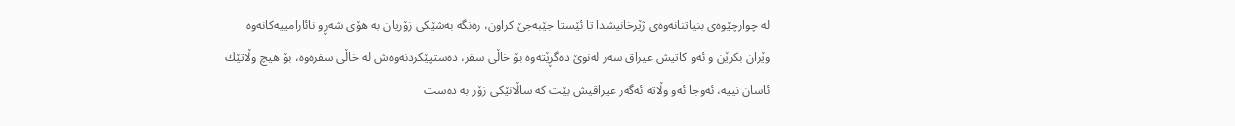له‌ چوارچێوه‌ی بنیاتنانه‌وه‌ی ژێرخانیشدا تا ئێستا جێبه‌جێ كراون، ره‌نگه‌ به‌شێكی زۆریان به‌ هۆی شه‌ڕو نائارامییه‌كانه‌وه‌ وێران بكرێن و ئه‌و كاتیش عیراق سه‌ر له‌نوێ ده‌گڕێته‌وه‌ بۆ خاڵی سفر، ده‌ستپێكردنه‌وه‌ش له‌ خاڵی سفره‌وه‌، بۆ هیچ وڵاتێك ئاسان نییه‌، ئه‌وجا ئه‌و وڵاته‌ ئه‌گه‌ر عیراقیش بێت كه‌ ساڵانێكی زۆر به‌ ده‌ست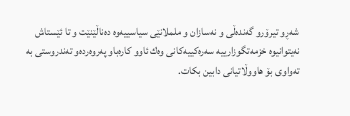شه‌ڕو تیرۆرو گه‌نده‌ڵی و نه‌سازان و ململانێی سیاسییه‌وه‌ ده‌ناڵێنێت و تا ئێستاش نه‌یتوانیوه‌ خزمه‌تگوزارییه‌ سه‌ره‌كییه‌كانی وه‌ك ئاوو كاره‌باو په‌روه‌رده‌و ته‌ندروستی به‌ ته‌واوی بۆ هاووڵاتیانی دابین بكات.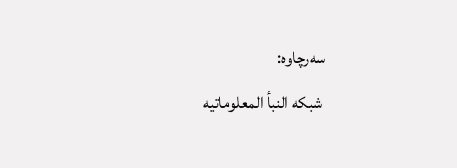سه‌رچاوه‌:
 شبكه‌ النبأ المعلوماتیه‌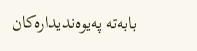بابەتە پەیوەندیدارەکان